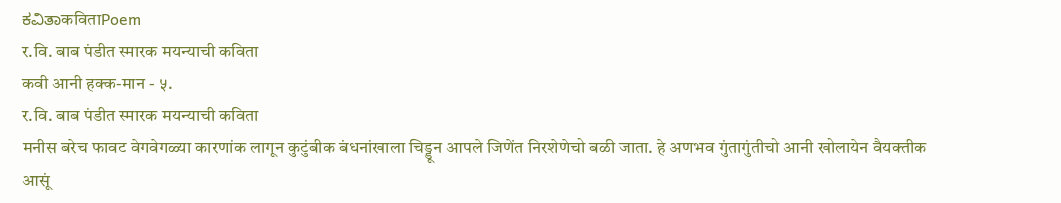ಕವಿತಾकविताPoem
र.वि. बाब पंडीत स्मारक मयन्याची कविता
कवी आनी हक्क-मान - ५.
र.वि. बाब पंडीत स्मारक मयन्याची कविता
मनीस बरेच फावट वेगवेगळ्या कारणांक लागून कुटुंबीक बंधनांखाला चिड्डून आपले जिणेंत निरशेणेचो बळी जाता. हे अणभव गुंतागुंतीचो आनी खोलायेन वैयक्तीक आसूं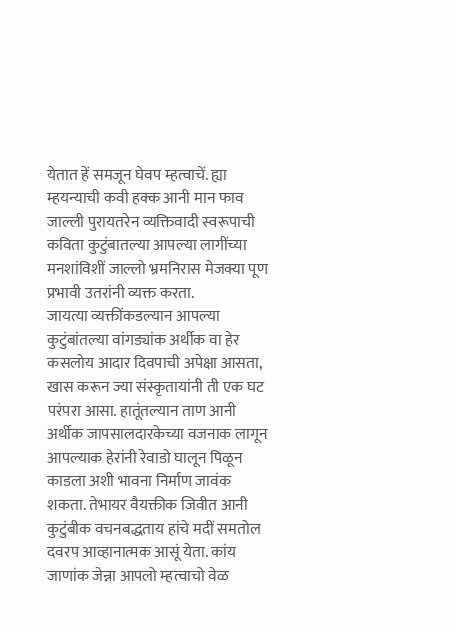येतात हें समजून घेवप म्हत्वाचें. ह्या म्हयन्याची कवी हक्क आनी मान फाव जाल्ली पुरायतरेन व्यक्तिवादी स्वरूपाची कविता कुटुंबातल्या आपल्या लागींच्या मनशांविशीं जाल्लो भ्रमनिरास मेजक्या पूण प्रभावी उतरांनी व्यक्त करता.
जायत्या व्यक्तींकडल्यान आपल्या कुटुंबांतल्या वांगड्यांक अर्थीक वा हेर कसलोय आदार दिवपाची अपेक्षा आसता, खास करून ज्या संस्कृतायांनी ती एक घट परंपरा आसा. हातूंतल्यान ताण आनी अर्थीक जापसालदारकेच्या वजनाक लागून आपल्याक हेरांनी रेवाडो घालून पिळून काडला अशी भावना निर्माण जावंक शकता. तेभायर वैयक्तीक जिवीत आनी कुटुंबीक वचनबद्धताय हांचे मदीं समतोल दवरप आव्हानात्मक आसूं येता. कांय जाणांक जेन्ना आपलो म्हत्वाचो वेळ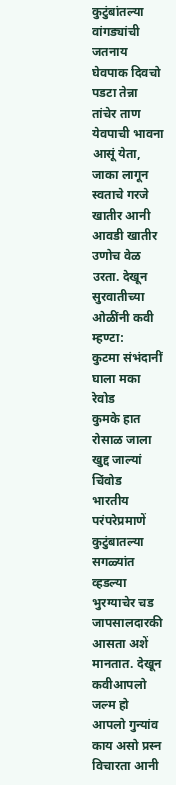कुटुंबांतल्या वांगड्यांची जतनाय घेवपाक दिवचो पडटा तेन्ना तांचेर ताण येवपाची भावना आसूं येता, जाका लागून स्वताचे गरजे खातीर आनी आवडी खातीर उणोच वेळ उरता. देखून सुरवातीच्या ओळींनी कवी म्हण्टा:
कुटमा संभंदानीं
घाला मका रेवोड
कुमके हात रोसाळ जाला
खुद्द जाल्यां चिंवोड
भारतीय परंपरेप्रमाणें कुटुंबातल्या सगळ्यांत व्हडल्या भुरग्याचेर चड जापसालदारकी आसता अशें मानतात. देखून कवीआपलो जल्म हो आपलो गुन्यांव काय असो प्रस्न विचारता आनी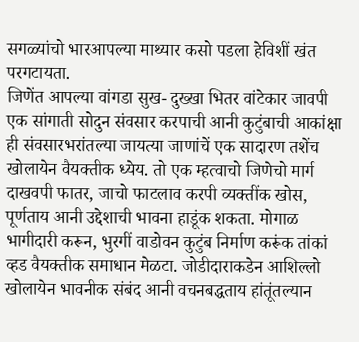सगळ्यांचो भारआपल्या माथ्यार कसो पडला हेविशीं खंत परगटायता.
जिणेंत आपल्या वांगडा सुख- दुख्खा भितर वांटेकार जावपी एक सांगाती सोदुन संवसार करपाची आनी कुटुंबाची आकांक्षा ही संवसारभरांतल्या जायत्या जाणांचें एक सादारण तशेंच खोलायेन वैयक्तीक ध्येय. तो एक म्हत्वाचो जिणेचो मार्ग दाखवपी फातर, जाचो फाटलाव करपी व्यक्तींक खोस, पूर्णताय आनी उद्देशाची भावना हाडूंक शकता. मोगाळ भागीदारी करून, भुरगीं वाडोवन कुटुंब निर्माण करूंक तांकां व्हड वैयक्तीक समाधान मेळटा. जोडीदाराकडेन आशिल्लो खोलायेन भावनीक संबंद आनी वचनबद्धताय हांतूंतल्यान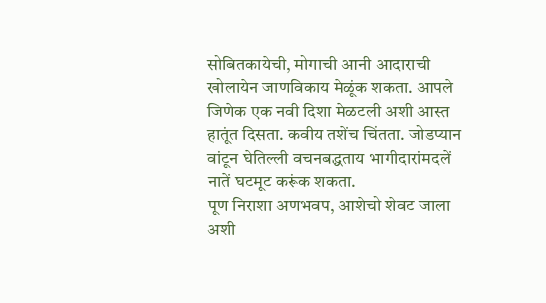सोबितकायेची, मोगाची आनी आदाराची खोलायेन जाणविकाय मेळूंक शकता. आपले जिणेक एक नवी दिशा मेळटली अशी आस्त हातूंत दिसता. कवीय तशेंच चिंतता. जोडप्यान वांटून घेतिल्ली वचनबद्धताय भागीदारांमदलें नातें घटमूट करूंक शकता.
पूण निराशा अणभवप, आशेचो शेवट जाला अशी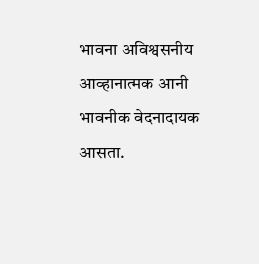भावना अविश्वसनीय आव्हानात्मक आनी भावनीक वेदनादायक आसता.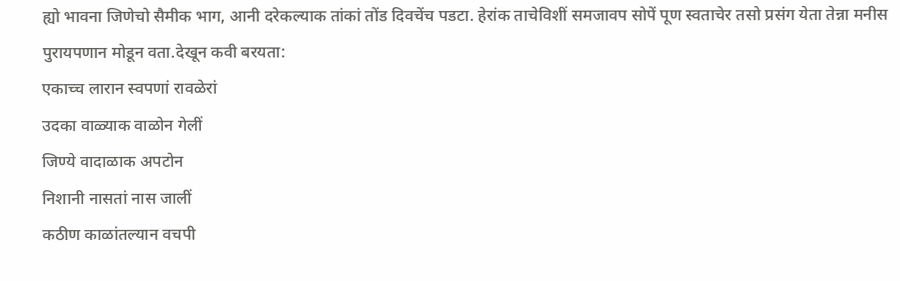ह्यो भावना जिणेचो सैमीक भाग, आनी दरेकल्याक तांकां तोंड दिवचेंच पडटा. हेरांक ताचेविशीं समजावप सोपें पूण स्वताचेर तसो प्रसंग येता तेन्ना मनीस पुरायपणान मोडून वता.देखून कवी बरयता:
एकाच्च लारान स्वपणां रावळेरां
उदका वाळ्याक वाळोन गेलीं
जिण्ये वादाळाक अपटोन
निशानी नासतां नास जालीं
कठीण काळांतल्यान वचपी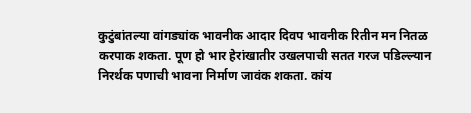कुटुंबांतल्या वांगड्यांक भावनीक आदार दिवप भावनीक रितीन मन नितळ करपाक शकता. पूण हो भार हेरांखातीर उखलपाची सतत गरज पडिल्ल्यान निरर्थक पणाची भावना निर्माण जावंक शकता. कांय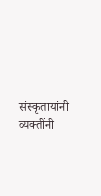संस्कृतायांनी व्यक्तींनी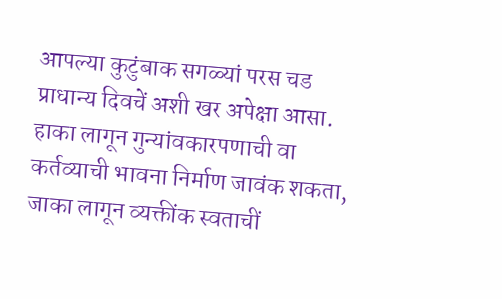आपल्या कुटुंबाक सगळ्यां परस चड प्राधान्य दिवचें अशी खर अपेक्षा आसा. हाका लागून गुन्यांवकारपणाची वा कर्तव्याची भावना निर्माण जावंक शकता, जाका लागून व्यक्तींक स्वताचीं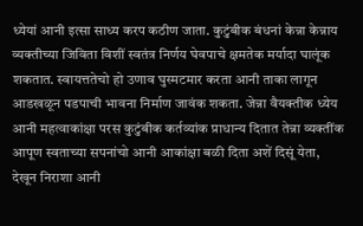ध्येयां आनी इत्सा साध्य करप कठीण जाता. कुटुंबीक बंधनां केन्ना केन्नाय व्यक्तीच्या जिविता विशीं स्वतंत्र निर्णय घेवपाचे क्षमतेक मर्यादा घालूंक शकतात. स्वायत्ततेचो हो उणाव घुस्मटमार करता आनी ताका लागून आडखळून पडपाची भावना निर्माण जावंक शकता. जेन्ना वैयक्तीक ध्येय आनी महत्वाकांक्षा परस कुटुंबीक कर्तव्यांक प्राधान्य दितात तेन्ना व्यक्तींक आपूण स्वताच्या सपनांचो आनी आकांक्षा बळी दिता अशें दिसूं येता, देखून निराशा आनी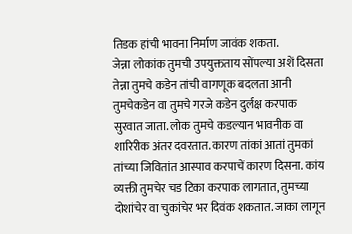तिडक हांची भावना निर्माण जावंक शकता.
जेन्ना लोकांक तुमची उपयुक्तताय सोंपल्या अशें दिसता तेन्ना तुमचे कडेन तांची वागणूक बदलता आनी तुमचेकडेन वा तुमचे गरजे कडेन दुर्लक्ष करपाक सुरवात जाता. लोक तुमचे कडल्यान भावनीक वा शारिरीक अंतर दवरतात. कारण तांकां आतां तुमकां तांच्या जिवितांत आस्पाव करपाचें कारण दिसना. कांय व्यक्ती तुमचेर चड टिका करपाक लागतात, तुमच्या दोशांचेर वा चुकांचेर भर दिवंक शकतात. जाका लागून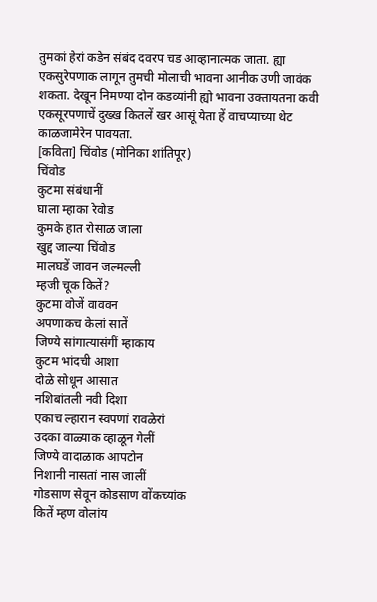तुमकां हेरां कडेन संबंद दवरप चड आव्हानात्मक जाता. ह्या एकसुरेपणाक लागून तुमची मोलाची भावना आनीक उणी जावंक शकता. देखून निमण्या दोन कडव्यांनी ह्यो भावना उक्तायतना कवी एकसूरपणाचें दुख्ख कितलें खर आसूं येता हें वाचप्याच्या थेट काळजामेरेन पावयता.
[कविता] चिंवोड (मोनिका शांतिपूर)
चिंवोड
कुटमा संबंधानीं
घाला म्हाका रेवोड
कुमके हात रोसाळ जाला
खुद्द जाल्या चिंवोड
मालघडें जावन जल्मल्ली
म्हजी चूक कितें?
कुटमा वोजें वाववन
अपणाकच केलां सातें
जिण्ये सांगात्यासंगीं म्हाकाय
कुटम भांदची आशा
दोळे सोधून आसात
नशिबांतली नवी दिशा
एकाच ल्हारान स्वपणां रावळेरां
उदका वाळ्याक व्हाळून गेलीं
जिण्ये वादाळाक आपटोन
निशानी नासतां नास जालीं
गोडसाण सेवून कोडसाण वोंकच्यांक
कितें म्हण वोलांय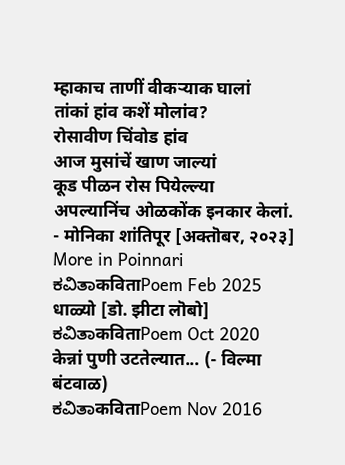म्हाकाच ताणीं वीकऱ्याक घालां
तांकां हांव कशें मोलांव?
रोसावीण चिंवोड हांव
आज मुसांचें खाण जाल्यां
कूड पीळन रोस पियेल्ल्या
अपल्यानिंच ओळकोंक इनकार केलां.
- मोनिका शांतिपूर [अक्तॊबर, २०२३]
More in Poinnari
ಕವಿತಾकविताPoem Feb 2025
धाळ्यो [डो. झीटा लॊबो]
ಕವಿತಾकविताPoem Oct 2020
केन्नां पुणी उटतेल्यात... (- विल्मा बंटवाळ)
ಕವಿತಾकविताPoem Nov 2016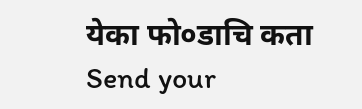येका फो०डाचि कता
Send your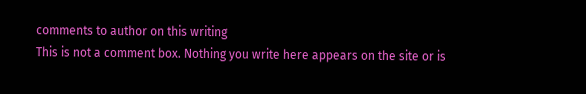comments to author on this writing
This is not a comment box. Nothing you write here appears on the site or is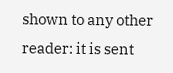shown to any other reader: it is sent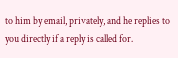to him by email, privately, and he replies to you directly if a reply is called for.